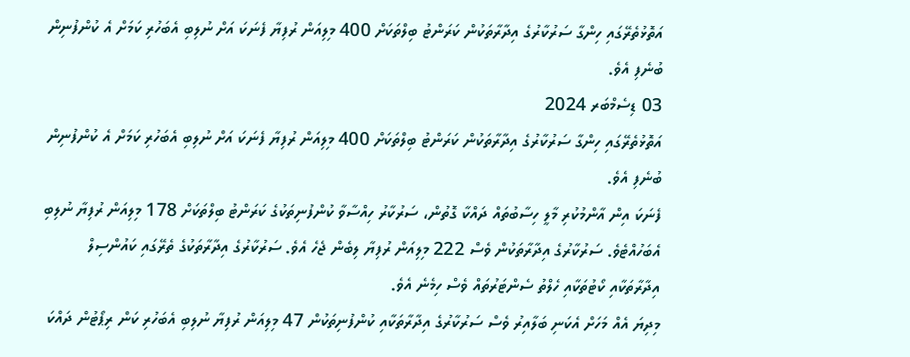އަތޮޅުތެރޭގައި ހިންގާ ސަރުކާރުގެ އިދާރާތަކުން ކަރަންޓު ބިލްތަކަށް 400 މިލިއަން ރުފިޔާ ފެނަކަ އަށް ނުލިބި އެބަހުރި ކަމަށް އެ ކުންފުނިން ބުނެފި އެވެ.
03 ޑިސެމްބަރ 2024
އަތޮޅުތެރޭގައި ހިންގާ ސަރުކާރުގެ އިދާރާތަކުން ކަރަންޓު ބިލްތަކަށް 400 މިލިއަން ރުފިޔާ ފެނަކަ އަށް ނުލިބި އެބަހުރި ކަމަށް އެ ކުންފުނިން ބުނެފި އެވެ.
ފެނަކަ އިން އާންމުކުރި މާލީ ހިސާބުތައް ދައްކާ ގޮތުން، ސަރުކާރު ހިއްސާވާ ކުންފުނިތަކުގެ ކަރަންޓު ބިލްތަކަށް 178 މިލިއަން ރުފިޔާ ނުލިބި އެބަހުއްޓެވެ. ސަރުކާރުގެ އިދާރާތަކުން ވެސް 222 މިލިއަން ރުފިޔާ ލިބެން ޖެހެ އެވެ. ސަރުކާރުގެ އިދާރާތަކުގެ ތެރޭގައި ކައުންސިލް އިދާރާތަކާއި ކޯޓުތަކާއި ހެލްތު ސެންޓަރުތައް ވެސް ހިމެނެ އެވެ.
މިދިޔަ އެއް މަހަށް އެކަނި ބަލާއިރު ވެސް ސަރުކާރުގެ އިދާރާތަކާއި ކުންފުނިތަކުން 47 މިލިއަން ރުފިޔާ ނުލިބި އެބަހުރި ކަން ރިޕޯޓުން ދައްކަ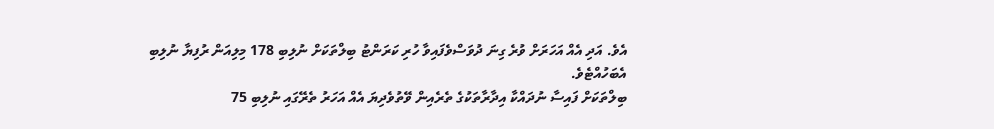އެވެ. އަދި އެއް އަހަރަށް ވުރެ ގިނަ ދުވަސްވެފައިވާ ހުރި ކަރަންޓު ބިލްތަކަށް ނުލިބި 178 މިލިއަން ރުފިޔާ ނުލިބި އެބަހުއްޓެވެ.
ބިލްތަކަށް ފައިސާ ނުދައްކާ އިދާރާތަކުގެ ތެރެއިން ވޭތުވެދިޔަ އެއް އަހަރު ތެރޭގައި ނުލިބި 75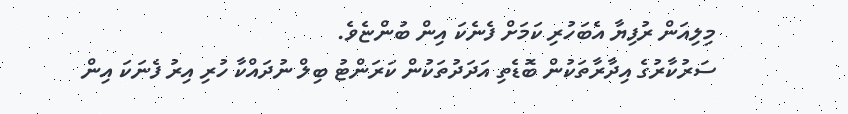މިލިއަން ރުފިޔާ އެބަހުރި ކަމަށް ފެނެކަ އިން ބުންޏެވެ.
ސަރުކާރުގެ އިދާރާތަކުން ބޮޑެތި އަދަދުތަކުން ކަރަންޓު ބިލް ނުދައްކާ ހުރި އިރު ފެނަކަ އިން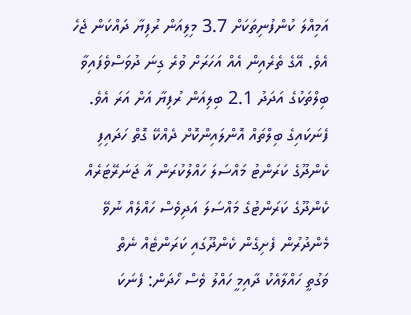އަމިއްލަ ކުންފުނިތަކަށް 3.7 މިލިއަން ރުފިޔާ ދައްކަން ޖެހެ އެވެ. އޭގެ ތެރެއިން އެއް އަހަރަށް ވުރެ ގިނަ ދުވަސްވެފައިވާ ބިލްތަކުގެ އަދަދު 2.1 ބިލިއަން ރުފިޔާ އަށް އަރަ އެވެ.
ފެނަކައިގެ ބިލްތައް އޮންލައިންކޮށް ދެއްކޭ ގޮތް ހަދައިފި
ކެންދޫގެ ކަރަންޓު މައްސަލަ ހައްލުކުރަން އާ ޖަނަރޭޓަރެއް
ކެންދޫގެ ކަރަންޓުގެ މައްސަލަ އަދިވެސް ހައްލެއް ނުވޭ
މެންދުރުން ފެށިގެން ކެންދޫގައި ކަރަންޓެއް ނެތް
ވަގުތީ ހައްލާއެކު ދާއިމީ ހައްލު ވެސް ހޯދަން: ފެނަކަ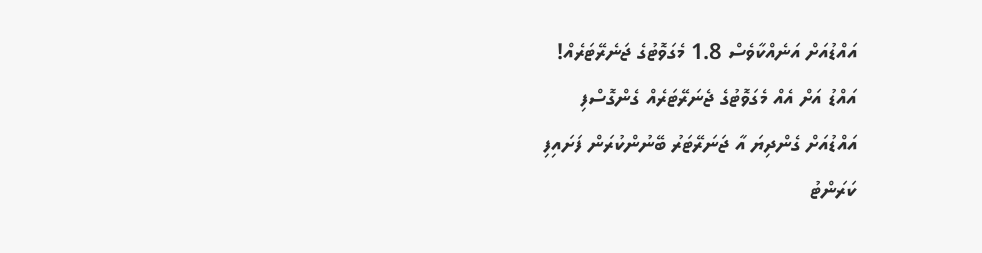އައްޑުއަށް އަނެއްކާވެސް 1.8 މެގަވޮޓުގެ ޖަނެރޭޓަރެއް!
އައްޑު އަށް އެއް މެގަވޮޓުގެ ޖެނަރޭޓަރެއް ގެންގޮސްފި
އައްޑުއަށް ގެންދިޔަ އާ ޖަނަރޭޓަރު ބޭނުންކުރަން ފަށައިފި
ކަރަންޓު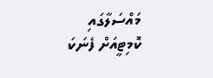މައްސަލާގައި ކޮމިޓީއަށް ފެނަކަ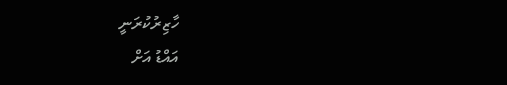ހާޒިރުކުރަނީ
އައްޑު އަށް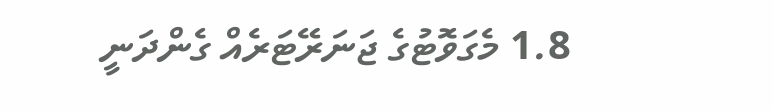1.8 މެގަވޮޓުގެ ޖަނަރޭޓަރެއް ގެންދަނީ